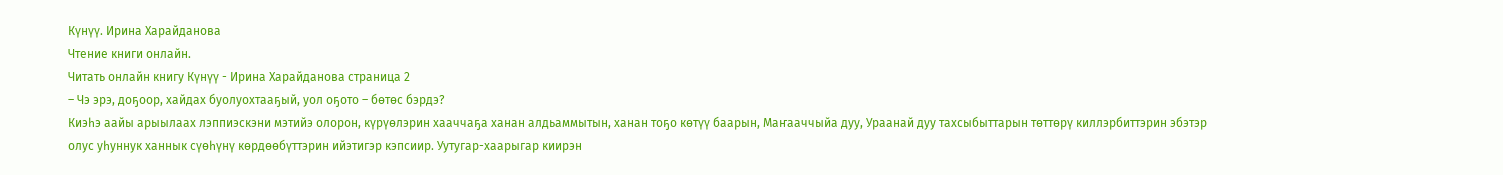Күнүү. Ирина Харайданова
Чтение книги онлайн.
Читать онлайн книгу Күнүү - Ирина Харайданова страница 2
– Чэ эрэ, доҕоор, хайдах буолуохтааҕый, уол оҕото – бөтөс бэрдэ?
Киэһэ аайы арыылаах лэппиэскэни мэтийэ олорон, күрүөлэрин хааччаҕа ханан алдьаммытын, ханан тоҕо көтүү баарын, Маҥааччыйа дуу, Ураанай дуу тахсыбыттарын төттөрү киллэрбиттэрин эбэтэр олус уһуннук ханнык сүөһүнү көрдөөбүттэрин ийэтигэр кэпсиир. Уутугар-хаарыгар киирэн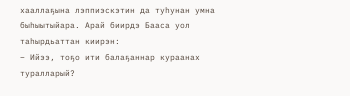хааллаҕына лэппиэскэтин да туһунан умна быһыытыйара. Арай биирдэ Бааса уол таһырдьаттан киирэн:
– Ийээ, тоҕо ити балаҕаннар кураанах туралларый?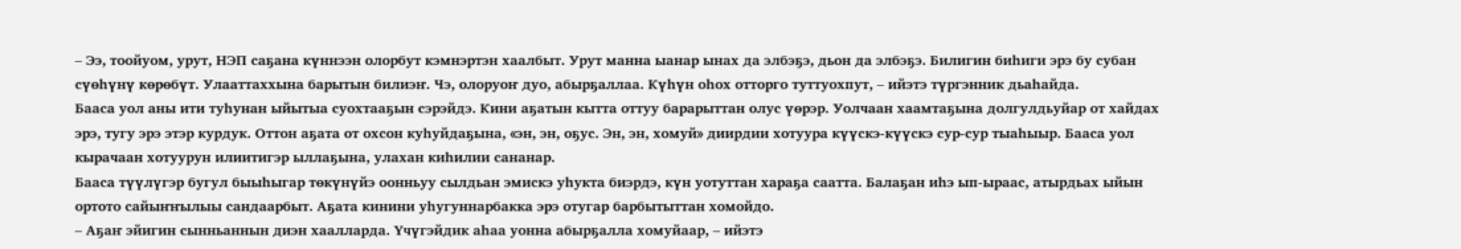– Ээ, тоойуом, урут, НЭП саҕана күннээн олорбут кэмнэртэн хаалбыт. Урут манна ыанар ынах да элбэҕэ, дьон да элбэҕэ. Билигин биһиги эрэ бу субан сүөһүнү көрөбүт. Улааттаххына барытын билиэҥ. Чэ, олоруоҥ дуо, абырҕаллаа. Күһүн оһох отторго туттуохпут, – ийэтэ түргэнник дьаһайда.
Бааса уол аны ити туһунан ыйытыа суохтааҕын сэрэйдэ. Кини аҕатын кытта оттуу барарыттан олус үөрэр. Уолчаан хаамтаҕына долгулдьуйар от хайдах эрэ, тугу эрэ этэр курдук. Оттон аҕата от охсон куһуйдаҕына, «эн, эн, оҕус. Эн, эн, хомуй» диирдии хотуура күүскэ-күүскэ сур-сур тыаһыыр. Бааса уол кырачаан хотуурун илиитигэр ыллаҕына, улахан киһилии сананар.
Бааса түүлүгэр бугул быыһыгар төкүнүйэ оонньуу сылдьан эмискэ уһукта биэрдэ, күн уотуттан хараҕа саатта. Балаҕан иһэ ып-ыраас, атырдьах ыйын ортото сайыҥҥылыы сандаарбыт. Аҕата кинини уһугуннарбакка эрэ отугар барбытыттан хомойдо.
– Аҕаҥ эйигин сынньаннын диэн хаалларда. Үчүгэйдик аһаа уонна абырҕалла хомуйаар, – ийэтэ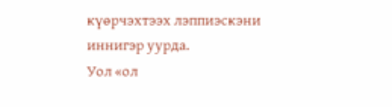күөрчэхтээх лэппиэскэни иннигэр уурда.
Уол «ол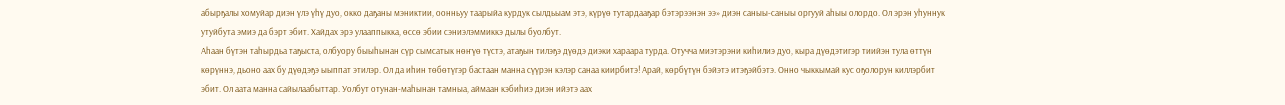абырҕалы хомуйар диэн үлэ үһү дуо, окко даҕаны мэниктии, оонньуу таарыйа курдук сылдьыам этэ, күрүө тутардааҕар бэтэрээнэн ээ» диэн саныы-саныы оргууй аһыы олордо. Ол эрэн уһуннук утуйбута эмиэ да бэрт эбит. Хайдах эрэ улааппыкка, өссө эбии сэниэлэммиккэ дылы буолбут.
Аһаан бүтэн таһырдьа таҕыста, олбуору быыһынан сүр сымсатык нөҥүө түстэ, атаҕын тилэҕэ дүөдэ диэки хараара турда. Отучча миэтэрэни киһилиэ дуо, кыра дүөдэтигэр тиийэн тула өттүн көрүннэ, дьоно аах бу дүөдэҕэ ыыппат этилэр. Ол да иһин төбөтүгэр бастаан манна сүүрэн кэлэр санаа киирбитэ! Арай, көрбүтүн бэйэтэ итэҕэйбэтэ. Онно чыккымай кус оҕолорун киллэрбит эбит. Ол аата манна сайылаабыттар. Уолбут отунан-маһынан тамныа, аймаан кэбиһиэ диэн ийэтэ аах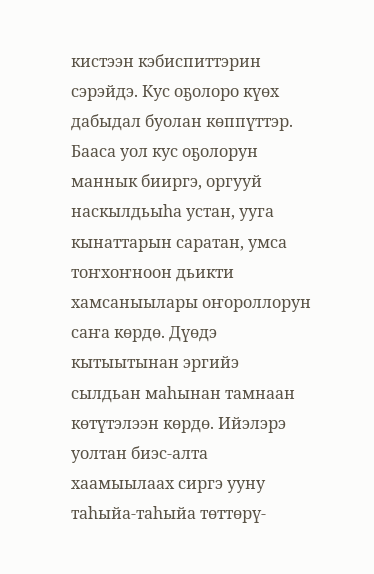кистээн кэбиспиттэрин сэрэйдэ. Кус оҕолоро күөх дабыдал буолан көппүттэр. Бааса уол кус оҕолорун маннык бииргэ, оргууй наскылдьыһа устан, ууга кынаттарын саратан, умса тоҥхоҥноон дьикти хамсаныылары оҥороллорун саҥа көрдө. Дүөдэ кытыытынан эргийэ сылдьан маһынан тамнаан көтүтэлээн көрдө. Ийэлэрэ уолтан биэс-алта хаамыылаах сиргэ ууну таһыйа-таһыйа төттөрү-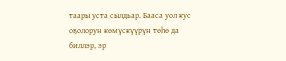таары уста сылдьар. Бааса уол кус оҕолорун көмүскүүрүн төһө да биллэр, эр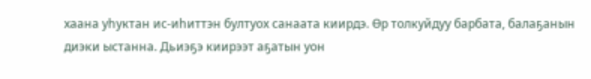хаана уһуктан ис-иһиттэн бултуох санаата киирдэ. Өр толкуйдуу барбата, балаҕанын диэки ыстанна. Дьиэҕэ киирээт аҕатын уон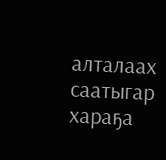алталаах саатыгар хараҕа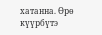хатанна. Өрө күүрбүтэ